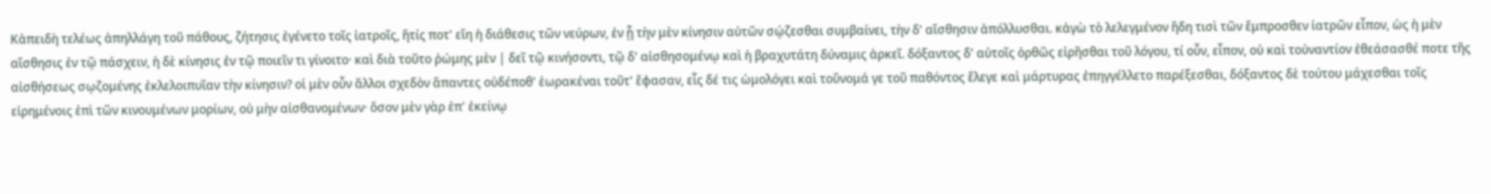Κἀπειδὴ τελέως ἀπηλλάγη τοῦ πάθους, ζήτησις ἐγένετο τοῖς ἰατροῖς, ἥτίς ποτ' εἴη ἡ διάθεσις τῶν νεύρων, ἐν ᾗ τὴν μὲν κίνησιν αὐτῶν σῴζεσθαι συμβαίνει, τὴν δ' αἴσθησιν ἀπόλλυσθαι. κἀγὼ τὸ λελεγμένον ἤδη τισὶ τῶν ἔμπροσθεν ἰατρῶν εἶπον, ὡς ἡ μὲν αἴσθησις ἐν τῷ πάσχειν, ἡ δὲ κίνησις ἐν τῷ ποιεῖν τι γίνοιτο· καὶ διὰ τοῦτο ῥώμης μὲν | δεῖ τῷ κινήσοντι, τῷ δ' αἰσθησομένῳ καὶ ἡ βραχυτάτη δύναμις ἀρκεῖ. δόξαντος δ' αὐτοῖς ὀρθῶς εἰρῆσθαι τοῦ λόγου, τί οὖν, εἶπον, οὐ καὶ τοὐναντίον ἐθεάσασθέ ποτε τῆς αἰσθήσεως σῳζομένης ἐκλελοιπυῖαν τὴν κίνησιν? οἱ μὲν οὖν ἄλλοι σχεδὸν ἅπαντες οὐδέποθ' ἑωρακέναι τοῦτ' ἔφασαν, εἷς δέ τις ὡμολόγει καὶ τοὔνομά γε τοῦ παθόντος ἔλεγε καὶ μάρτυρας ἐπηγγέλλετο παρέξεσθαι, δόξαντος δὲ τούτου μάχεσθαι τοῖς εἰρημένοις ἐπὶ τῶν κινουμένων μορίων, οὐ μὴν αἰσθανομένων· ὅσον μὲν γὰρ ἐπ' ἐκείνῳ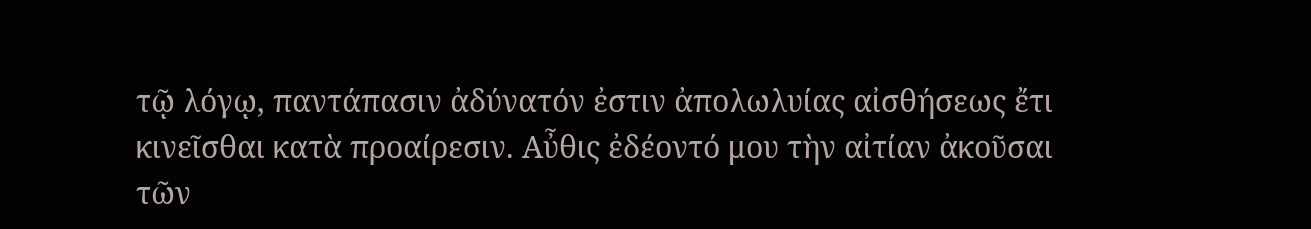τῷ λόγῳ, παντάπασιν ἀδύνατόν ἐστιν ἀπολωλυίας αἰσθήσεως ἔτι κινεῖσθαι κατὰ προαίρεσιν. Αὖθις ἐδέοντό μου τὴν αἰτίαν ἀκοῦσαι τῶν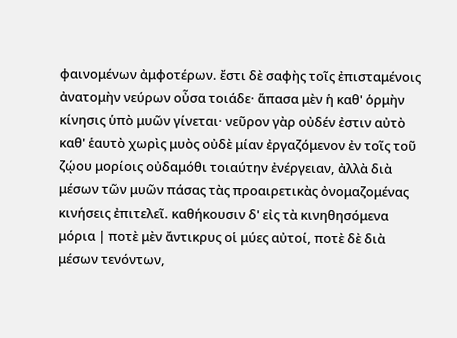φαινομένων ἀμφοτέρων. ἔστι δὲ σαφὴς τοῖς ἐπισταμένοις ἀνατομὴν νεύρων οὖσα τοιάδε· ἅπασα μὲν ἡ καθ' ὁρμὴν κίνησις ὑπὸ μυῶν γίνεται· νεῦρον γὰρ οὐδέν ἐστιν αὐτὸ καθ' ἑαυτὸ χωρὶς μυὸς οὐδὲ μίαν ἐργαζόμενον ἐν τοῖς τοῦ ζῴου μορίοις οὐδαμόθι τοιαύτην ἐνέργειαν, ἀλλὰ διὰ μέσων τῶν μυῶν πάσας τὰς προαιρετικὰς ὀνομαζομένας κινήσεις ἐπιτελεῖ. καθήκουσιν δ' εἰς τὰ κινηθησόμενα μόρια | ποτὲ μὲν ἄντικρυς οἱ μύες αὐτοί, ποτὲ δὲ διὰ μέσων τενόντων,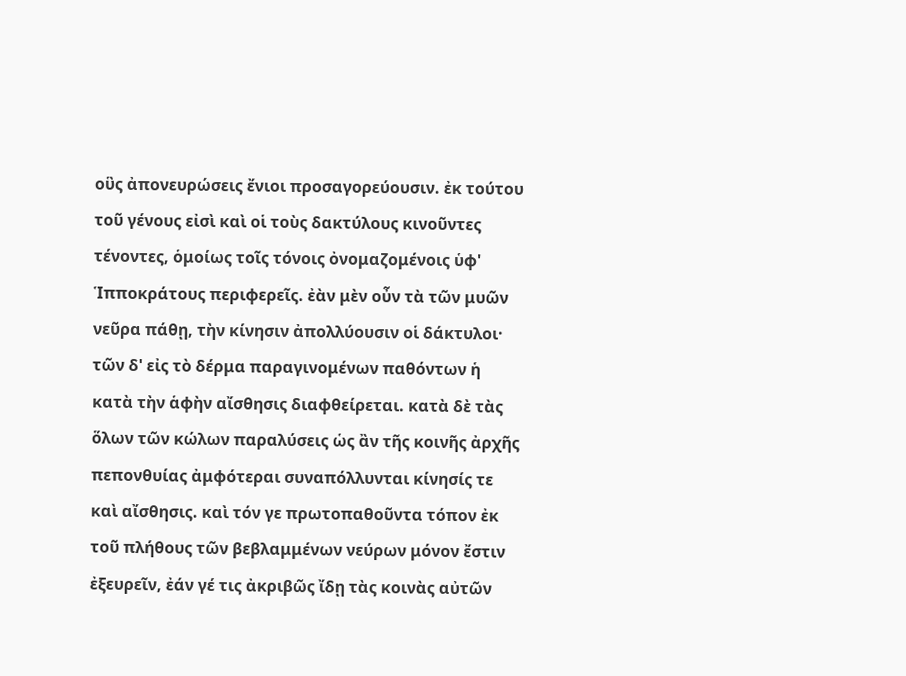οὓς ἀπονευρώσεις ἔνιοι προσαγορεύουσιν. ἐκ τούτου τοῦ γένους εἰσὶ καὶ οἱ τοὺς δακτύλους κινοῦντες τένοντες, ὁμοίως τοῖς τόνοις ὀνομαζομένοις ὑφ' Ἱπποκράτους περιφερεῖς. ἐὰν μὲν οὖν τὰ τῶν μυῶν νεῦρα πάθῃ, τὴν κίνησιν ἀπολλύουσιν οἱ δάκτυλοι· τῶν δ' εἰς τὸ δέρμα παραγινομένων παθόντων ἡ κατὰ τὴν ἁφὴν αἴσθησις διαφθείρεται. κατὰ δὲ τὰς ὅλων τῶν κώλων παραλύσεις ὡς ἂν τῆς κοινῆς ἀρχῆς πεπονθυίας ἀμφότεραι συναπόλλυνται κίνησίς τε καὶ αἴσθησις. καὶ τόν γε πρωτοπαθοῦντα τόπον ἐκ τοῦ πλήθους τῶν βεβλαμμένων νεύρων μόνον ἔστιν ἐξευρεῖν, ἐάν γέ τις ἀκριβῶς ἴδῃ τὰς κοινὰς αὐτῶν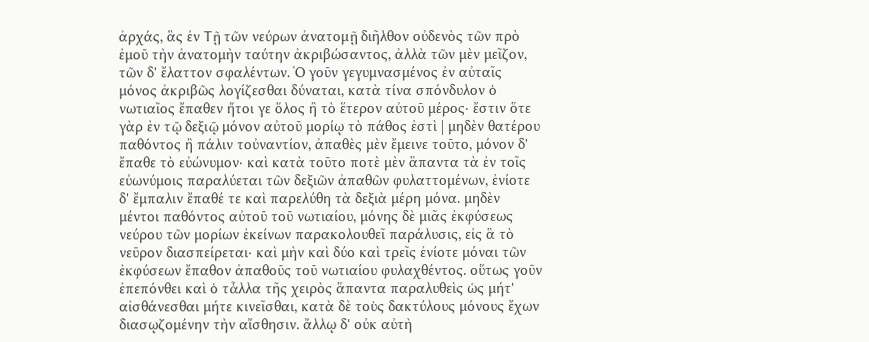ἀρχάς, ἃς ἐν Τῇ τῶν νεύρων ἀνατομῇ διῆλθον οὐδενὸς τῶν πρὸ ἐμοῦ τὴν ἀνατομὴν ταύτην ἀκριβώσαντος, ἀλλὰ τῶν μὲν μεῖζον, τῶν δ' ἔλαττον σφαλέντων. Ὁ γοῦν γεγυμνασμένος ἐν αὐταῖς μόνος ἀκριβῶς λογίζεσθαι δύναται, κατὰ τίνα σπόνδυλον ὁ νωτιαῖος ἔπαθεν ἤτοι γε ὅλος ἢ τὸ ἕτερον αὐτοῦ μέρος· ἔστιν ὅτε γὰρ ἐν τῷ δεξιῷ μόνον αὐτοῦ μορίῳ τὸ πάθος ἐστὶ | μηδὲν θατέρου παθόντος ἢ πάλιν τοὐναντίον, ἀπαθὲς μὲν ἔμεινε τοῦτο, μόνον δ' ἔπαθε τὸ εὐώνυμον· καὶ κατὰ τοῦτο ποτὲ μὲν ἅπαντα τὰ ἐν τοῖς εὐωνύμοις παραλύεται τῶν δεξιῶν ἀπαθῶν φυλαττομένων, ἐνίοτε δ' ἔμπαλιν ἔπαθέ τε καὶ παρελύθη τὰ δεξιὰ μέρη μόνα. μηδὲν μέντοι παθόντος αὐτοῦ τοῦ νωτιαίου, μόνης δὲ μιᾶς ἐκφύσεως νεύρου τῶν μορίων ἐκείνων παρακολουθεῖ παράλυσις, εἰς ἃ τὸ νεῦρον διασπείρεται· καὶ μὴν καὶ δύο καὶ τρεῖς ἐνίοτε μόναι τῶν ἐκφύσεων ἔπαθον ἀπαθοῦς τοῦ νωτιαίου φυλαχθέντος. οὕτως γοῦν ἐπεπόνθει καὶ ὁ τἆλλα τῆς χειρὸς ἅπαντα παραλυθεὶς ὡς μήτ' αἰσθάνεσθαι μήτε κινεῖσθαι, κατὰ δὲ τοὺς δακτύλους μόνους ἔχων διασῳζομένην τὴν αἴσθησιν. ἄλλῳ δ' οὐκ αὐτὴ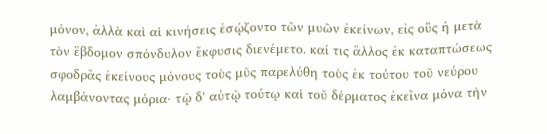μόνον, ἀλλὰ καὶ αἱ κινήσεις ἐσῴζοντο τῶν μυῶν ἐκείνων, εἰς οὓς ἡ μετὰ τὸν ἕβδομον σπόνδυλον ἔκφυσις διενέμετο. καί τις ἄλλος ἐκ καταπτώσεως σφοδρᾶς ἐκείνους μόνους τοὺς μῦς παρελύθη τοὺς ἐκ τούτου τοῦ νεύρου λαμβάνοντας μόρια· τῷ δ' αὐτῷ τούτῳ καὶ τοῦ δέρματος ἐκεῖνα μόνα τὴν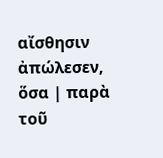αἴσθησιν ἀπώλεσεν, ὅσα | παρὰ τοῦ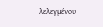λελεγμένου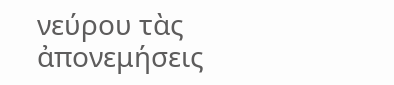νεύρου τὰς ἀπονεμήσεις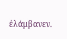ἐλάμβανεν.